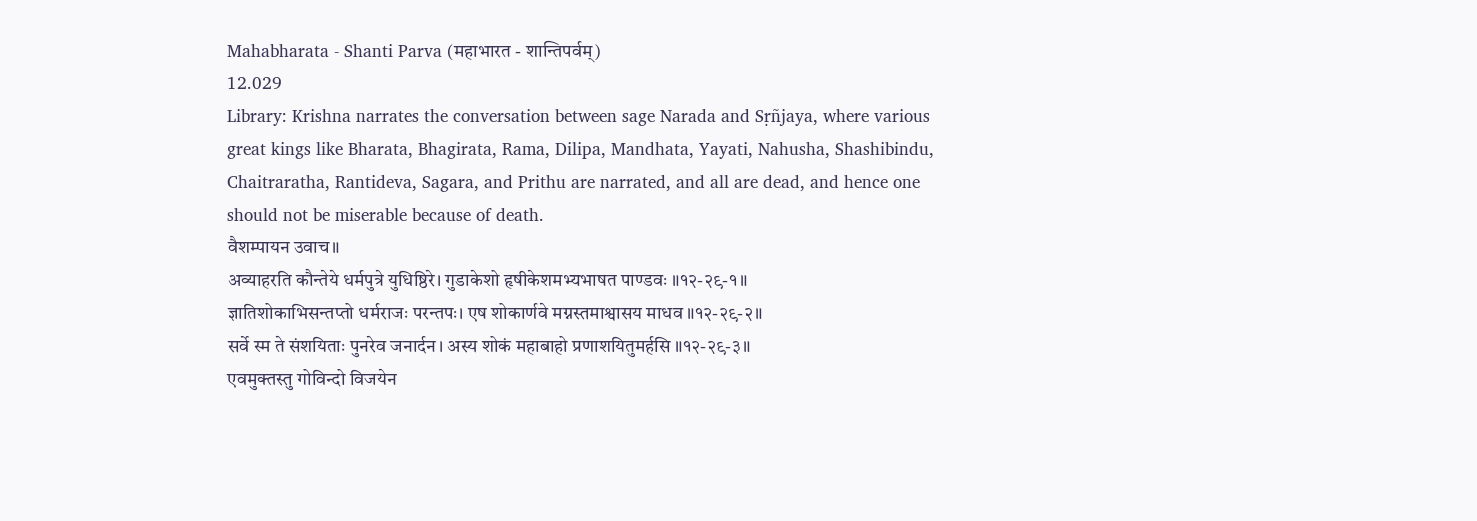Mahabharata - Shanti Parva (महाभारत - शान्तिपर्वम्)
12.029
Library: Krishna narrates the conversation between sage Narada and Sṛñjaya, where various great kings like Bharata, Bhagirata, Rama, Dilipa, Mandhata, Yayati, Nahusha, Shashibindu, Chaitraratha, Rantideva, Sagara, and Prithu are narrated, and all are dead, and hence one should not be miserable because of death.
वैशम्पायन उवाच॥
अव्याहरति कौन्तेये धर्मपुत्रे युधिष्ठिरे। गुडाकेशो हृषीकेशमभ्यभाषत पाण्डवः ॥१२-२९-१॥
ज्ञातिशोकाभिसन्तप्तो धर्मराजः परन्तपः। एष शोकार्णवे मग्नस्तमाश्वासय माधव ॥१२-२९-२॥
सर्वे स्म ते संशयिताः पुनरेव जनार्दन। अस्य शोकं महाबाहो प्रणाशयितुमर्हसि ॥१२-२९-३॥
एवमुक्तस्तु गोविन्दो विजयेन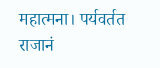महात्मना। पर्यवर्तत राजानं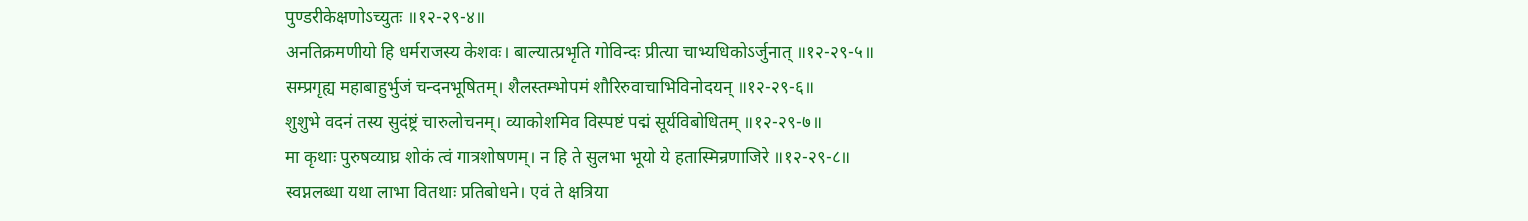पुण्डरीकेक्षणोऽच्युतः ॥१२-२९-४॥
अनतिक्रमणीयो हि धर्मराजस्य केशवः। बाल्यात्प्रभृति गोविन्दः प्रीत्या चाभ्यधिकोऽर्जुनात् ॥१२-२९-५॥
सम्प्रगृह्य महाबाहुर्भुजं चन्दनभूषितम्। शैलस्तम्भोपमं शौरिरुवाचाभिविनोदयन् ॥१२-२९-६॥
शुशुभे वदनं तस्य सुदंष्ट्रं चारुलोचनम्। व्याकोशमिव विस्पष्टं पद्मं सूर्यविबोधितम् ॥१२-२९-७॥
मा कृथाः पुरुषव्याघ्र शोकं त्वं गात्रशोषणम्। न हि ते सुलभा भूयो ये हतास्मिन्रणाजिरे ॥१२-२९-८॥
स्वप्नलब्धा यथा लाभा वितथाः प्रतिबोधने। एवं ते क्षत्रिया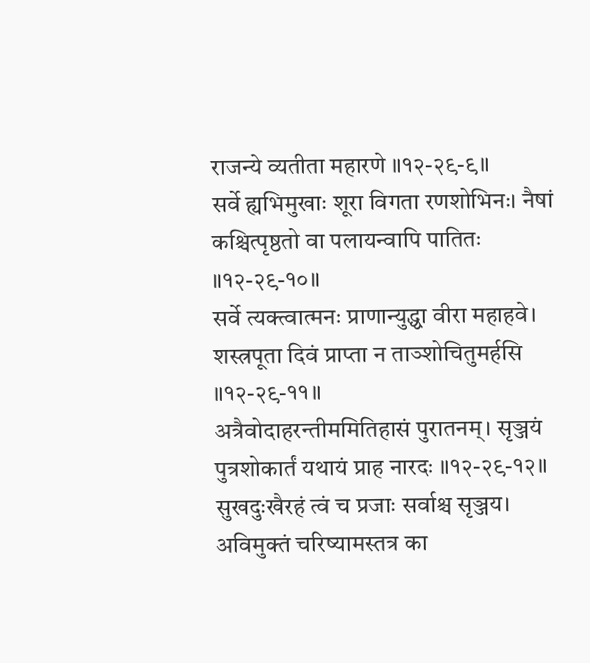राजन्ये व्यतीता महारणे ॥१२-२९-९॥
सर्वे ह्यभिमुखाः शूरा विगता रणशोभिनः। नैषां कश्चित्पृष्ठतो वा पलायन्वापि पातितः ॥१२-२९-१०॥
सर्वे त्यक्त्वात्मनः प्राणान्युद्ध्वा वीरा महाहवे। शस्त्रपूता दिवं प्राप्ता न ताञ्शोचितुमर्हसि ॥१२-२९-११॥
अत्रैवोदाहरन्तीममितिहासं पुरातनम्। सृञ्जयं पुत्रशोकार्तं यथायं प्राह नारदः ॥१२-२९-१२॥
सुखदुःखैरहं त्वं च प्रजाः सर्वाश्च सृञ्जय। अविमुक्तं चरिष्यामस्तत्र का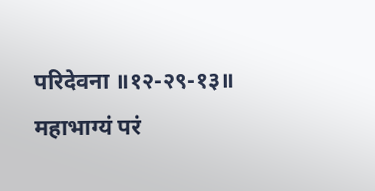परिदेवना ॥१२-२९-१३॥
महाभाग्यं परं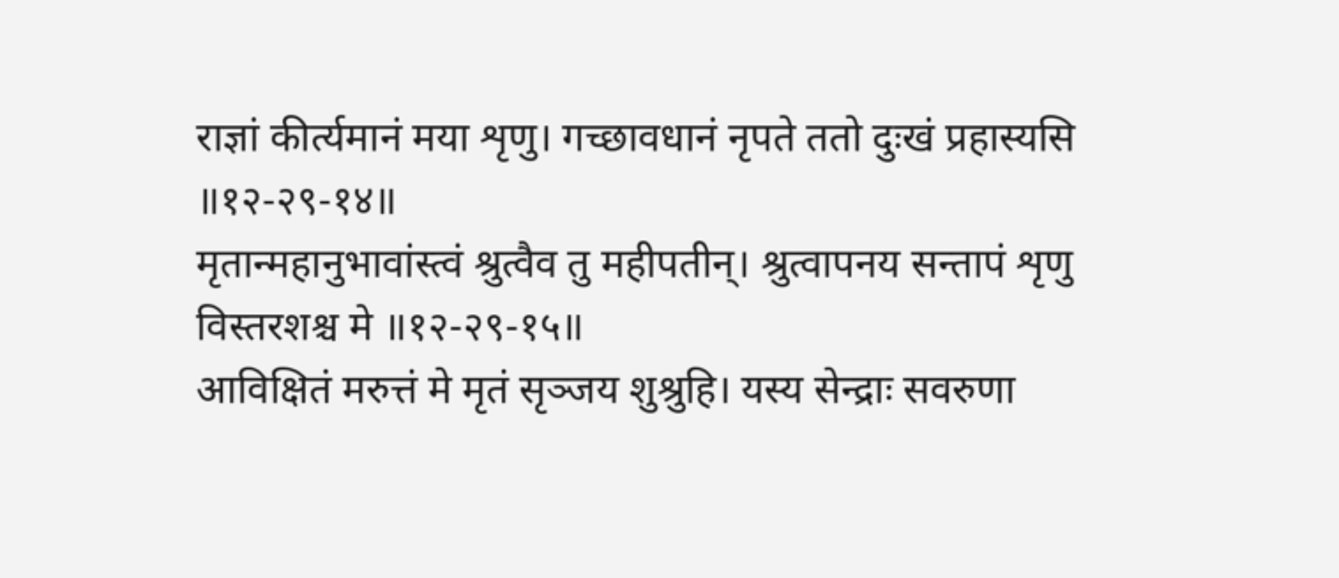राज्ञां कीर्त्यमानं मया शृणु। गच्छावधानं नृपते ततो दुःखं प्रहास्यसि ॥१२-२९-१४॥
मृतान्महानुभावांस्त्वं श्रुत्वैव तु महीपतीन्। श्रुत्वापनय सन्तापं शृणु विस्तरशश्च मे ॥१२-२९-१५॥
आविक्षितं मरुत्तं मे मृतं सृञ्जय शुश्रुहि। यस्य सेन्द्राः सवरुणा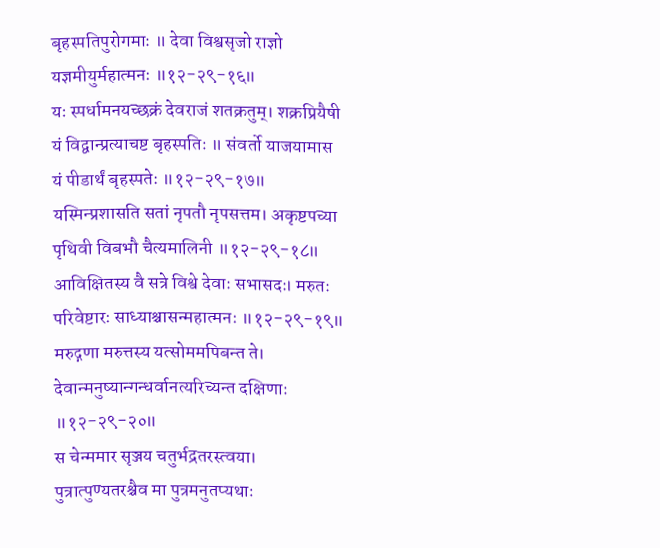बृहस्पतिपुरोगमाः ॥ देवा विश्वसृजो राज्ञो यज्ञमीयुर्महात्मनः ॥१२-२९-१६॥
यः स्पर्धामनयच्छक्रं देवराजं शतक्रतुम्। शक्रप्रियैषी यं विद्वान्प्रत्याचष्ट बृहस्पतिः ॥ संवर्तो याजयामास यं पीडार्थं बृहस्पतेः ॥१२-२९-१७॥
यस्मिन्प्रशासति सतां नृपतौ नृपसत्तम। अकृष्टपच्या पृथिवी विबभौ चैत्यमालिनी ॥१२-२९-१८॥
आविक्षितस्य वै सत्रे विश्वे देवाः सभासदः। मरुतः परिवेष्टारः साध्याश्चासन्महात्मनः ॥१२-२९-१९॥
मरुद्गणा मरुत्तस्य यत्सोममपिबन्त ते। देवान्मनुष्यान्गन्धर्वानत्यरिच्यन्त दक्षिणाः ॥१२-२९-२०॥
स चेन्ममार सृञ्जय चतुर्भद्रतरस्त्वया। पुत्रात्पुण्यतरश्चैव मा पुत्रमनुतप्यथाः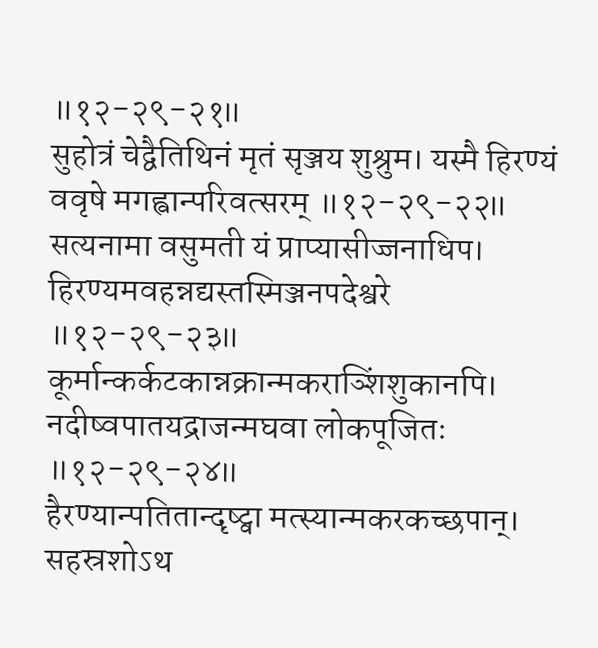॥१२-२९-२१॥
सुहोत्रं चेद्वैतिथिनं मृतं सृञ्जय शुश्रुम। यस्मै हिरण्यं ववृषे मगह्वान्परिवत्सरम् ॥१२-२९-२२॥
सत्यनामा वसुमती यं प्राप्यासीज्जनाधिप। हिरण्यमवहन्नद्यस्तस्मिञ्जनपदेश्वरे ॥१२-२९-२३॥
कूर्मान्कर्कटकान्नक्रान्मकराञ्शिंशुकानपि। नदीष्वपातयद्राजन्मघवा लोकपूजितः ॥१२-२९-२४॥
हैरण्यान्पतितान्दृष्ट्वा मत्स्यान्मकरकच्छपान्। सहस्रशोऽथ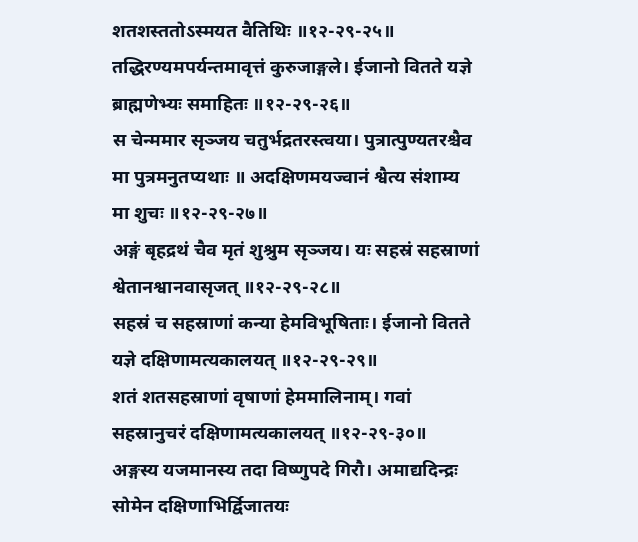शतशस्ततोऽस्मयत वैतिथिः ॥१२-२९-२५॥
तद्धिरण्यमपर्यन्तमावृत्तं कुरुजाङ्गले। ईजानो वितते यज्ञे ब्राह्मणेभ्यः समाहितः ॥१२-२९-२६॥
स चेन्ममार सृञ्जय चतुर्भद्रतरस्त्वया। पुत्रात्पुण्यतरश्चैव मा पुत्रमनुतप्यथाः ॥ अदक्षिणमयज्वानं श्वैत्य संशाम्य मा शुचः ॥१२-२९-२७॥
अङ्गं बृहद्रथं चैव मृतं शुश्रुम सृञ्जय। यः सहस्रं सहस्राणां श्वेतानश्वानवासृजत् ॥१२-२९-२८॥
सहस्रं च सहस्राणां कन्या हेमविभूषिताः। ईजानो वितते यज्ञे दक्षिणामत्यकालयत् ॥१२-२९-२९॥
शतं शतसहस्राणां वृषाणां हेममालिनाम्। गवां सहस्रानुचरं दक्षिणामत्यकालयत् ॥१२-२९-३०॥
अङ्गस्य यजमानस्य तदा विष्णुपदे गिरौ। अमाद्यदिन्द्रः सोमेन दक्षिणाभिर्द्विजातयः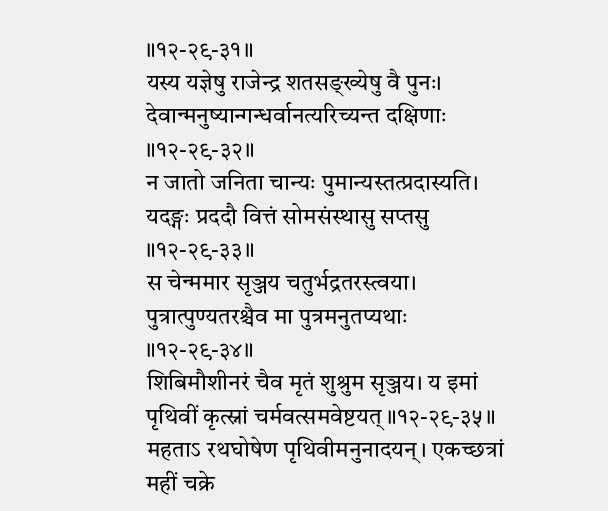॥१२-२९-३१॥
यस्य यज्ञेषु राजेन्द्र शतसङ्ख्येषु वै पुनः। देवान्मनुष्यान्गन्धर्वानत्यरिच्यन्त दक्षिणाः ॥१२-२९-३२॥
न जातो जनिता चान्यः पुमान्यस्तत्प्रदास्यति। यदङ्गः प्रददौ वित्तं सोमसंस्थासु सप्तसु ॥१२-२९-३३॥
स चेन्ममार सृञ्जय चतुर्भद्रतरस्त्वया। पुत्रात्पुण्यतरश्चैव मा पुत्रमनुतप्यथाः ॥१२-२९-३४॥
शिबिमौशीनरं चैव मृतं शुश्रुम सृञ्जय। य इमां पृथिवीं कृत्स्नां चर्मवत्समवेष्टयत् ॥१२-२९-३५॥
महताऽ रथघोषेण पृथिवीमनुनादयन्। एकच्छत्रां महीं चक्रे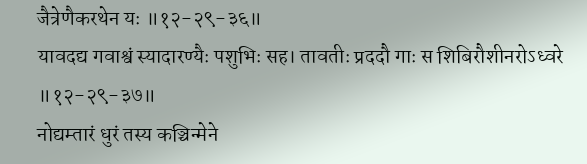जैत्रेणैकरथेन यः ॥१२-२९-३६॥
यावदद्य गवाश्वं स्यादारण्यैः पशुभिः सह। तावतीः प्रददौ गाः स शिबिरौशीनरोऽध्वरे ॥१२-२९-३७॥
नोद्यम्तारं धुरं तस्य कञ्चिन्मेने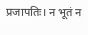प्रजापतिः। न भूतं न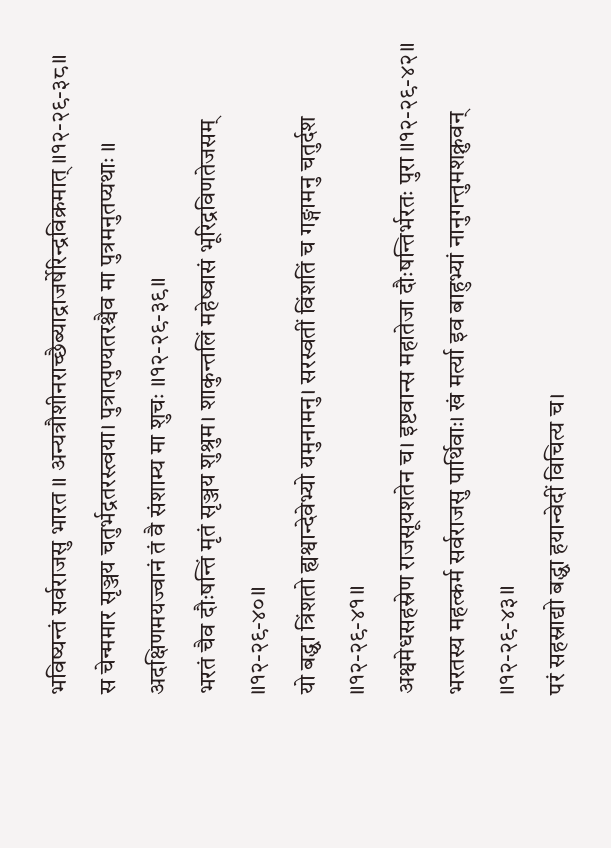भविष्यन्तं सर्वराजसु भारत ॥ अन्यत्रौशीनराच्छैब्याद्राजर्षेरिन्द्रविक्रमात् ॥१२-२९-३८॥
स चेन्ममार सृञ्जय चतुर्भद्रतरस्त्वया। पुत्रात्पुण्यतरश्चैव मा पुत्रमनुतप्यथाः ॥ अदक्षिणमयज्वानं तं वै संशाम्य मा शुचः ॥१२-२९-३९॥
भरतं चैव दौःषन्तिं मृतं सृञ्जय शुश्रुम। शाकुन्तलिं महेष्वासं भूरिद्रविणतेजसम् ॥१२-२९-४०॥
यो बद्ध्वा त्रिंशतो ह्यश्वान्देवेभ्यो यमुनामनु। सरस्वतीं विंशतिं च गङ्गामनु चतुर्दश ॥१२-२९-४१॥
अश्वमेधसहस्रेण राजसूयशतेन च। इष्टवान्स महातेजा दौःषन्तिर्भरतः पुरा ॥१२-२९-४२॥
भरतस्य महत्कर्म सर्वराजसु पार्थिवाः। खं मर्त्या इव बाहुभ्यां नानुगन्तुमशक्नुवन् ॥१२-२९-४३॥
परं सहस्राद्यो बद्ध्वा हयान्वेदीं विचित्य च।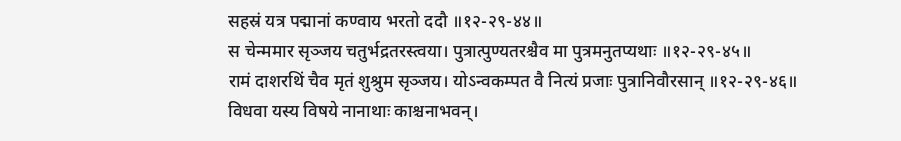सहस्रं यत्र पद्मानां कण्वाय भरतो ददौ ॥१२-२९-४४॥
स चेन्ममार सृञ्जय चतुर्भद्रतरस्त्वया। पुत्रात्पुण्यतरश्चैव मा पुत्रमनुतप्यथाः ॥१२-२९-४५॥
रामं दाशरथिं चैव मृतं शुश्रुम सृञ्जय। योऽन्वकम्पत वै नित्यं प्रजाः पुत्रानिवौरसान् ॥१२-२९-४६॥
विधवा यस्य विषये नानाथाः काश्चनाभवन्।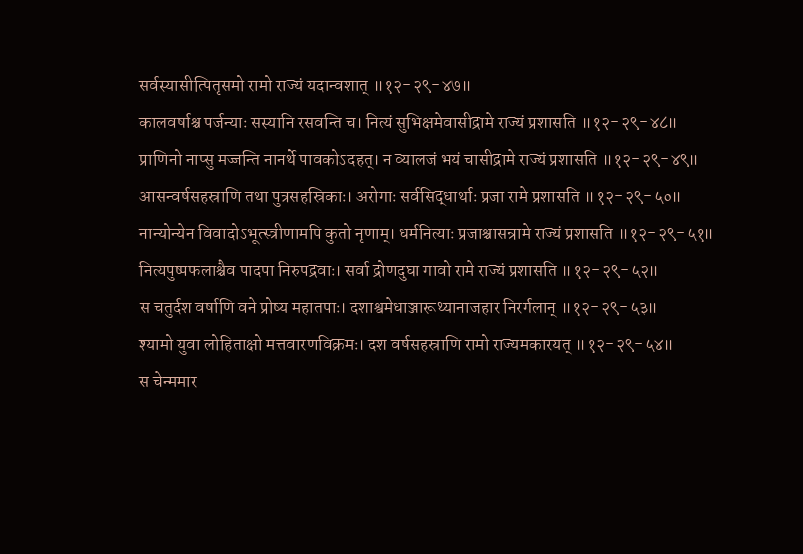सर्वस्यासीत्पितृसमो रामो राज्यं यदान्वशात् ॥१२-२९-४७॥
कालवर्षाश्च पर्जन्याः सस्यानि रसवन्ति च। नित्यं सुभिक्षमेवासीद्रामे राज्यं प्रशासति ॥१२-२९-४८॥
प्राणिनो नाप्सु मज्जन्ति नानर्थे पावकोऽदहत्। न व्यालजं भयं चासीद्रामे राज्यं प्रशासति ॥१२-२९-४९॥
आसन्वर्षसहस्राणि तथा पुत्रसहस्रिकाः। अरोगाः सर्वसिद्धार्थाः प्रजा रामे प्रशासति ॥१२-२९-५०॥
नान्योन्येन विवादोऽभूत्स्त्रीणामपि कुतो नृणाम्। धर्मनित्याः प्रजाश्चासन्रामे राज्यं प्रशासति ॥१२-२९-५१॥
नित्यपुष्पफलाश्चैव पादपा निरुपद्रवाः। सर्वा द्रोणदुघा गावो रामे राज्यं प्रशासति ॥१२-२९-५२॥
स चतुर्दश वर्षाणि वने प्रोष्य महातपाः। दशाश्वमेधाञ्जारूथ्यानाजहार निरर्गलान् ॥१२-२९-५३॥
श्यामो युवा लोहिताक्षो मत्तवारणविक्रमः। दश वर्षसहस्राणि रामो राज्यमकारयत् ॥१२-२९-५४॥
स चेन्ममार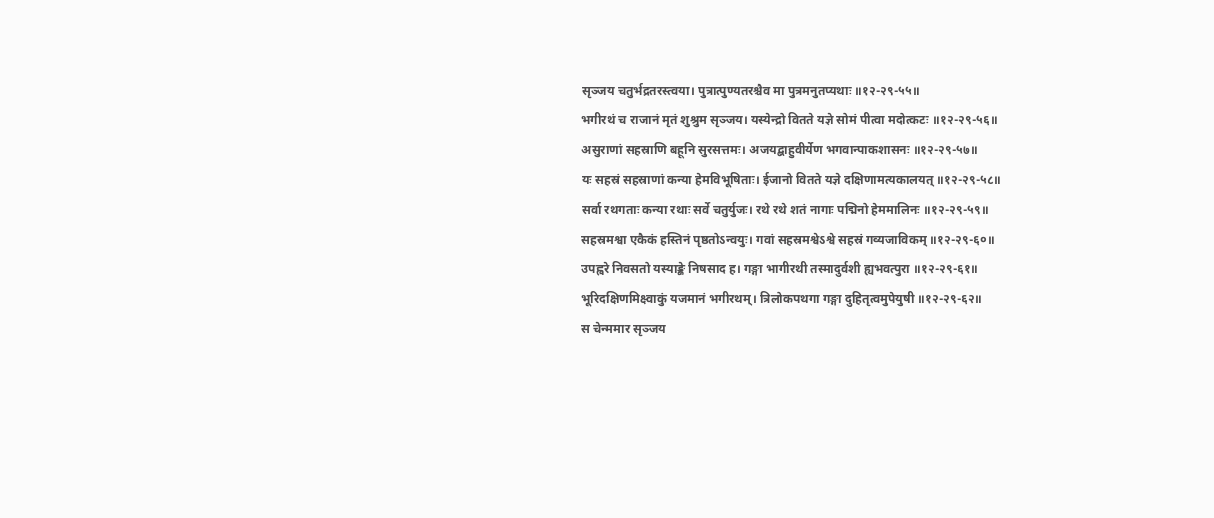सृञ्जय चतुर्भद्रतरस्त्वया। पुत्रात्पुण्यतरश्चैव मा पुत्रमनुतप्यथाः ॥१२-२९-५५॥
भगीरथं च राजानं मृतं शुश्रुम सृञ्जय। यस्येन्द्रो वितते यज्ञे सोमं पीत्वा मदोत्कटः ॥१२-२९-५६॥
असुराणां सहस्राणि बहूनि सुरसत्तमः। अजयद्बाहुवीर्येण भगवान्पाकशासनः ॥१२-२९-५७॥
यः सहस्रं सहस्राणां कन्या हेमविभूषिताः। ईजानो वितते यज्ञे दक्षिणामत्यकालयत् ॥१२-२९-५८॥
सर्वा रथगताः कन्या रथाः सर्वे चतुर्युजः। रथे रथे शतं नागाः पद्मिनो हेममालिनः ॥१२-२९-५९॥
सहस्रमश्वा एकैकं हस्तिनं पृष्ठतोऽन्वयुः। गवां सहस्रमश्वेऽश्वे सहस्रं गव्यजाविकम् ॥१२-२९-६०॥
उपह्वरे निवसतो यस्याङ्के निषसाद ह। गङ्गा भागीरथी तस्मादुर्वशी ह्यभवत्पुरा ॥१२-२९-६१॥
भूरिदक्षिणमिक्ष्वाकुं यजमानं भगीरथम्। त्रिलोकपथगा गङ्गा दुहितृत्वमुपेयुषी ॥१२-२९-६२॥
स चेन्ममार सृञ्जय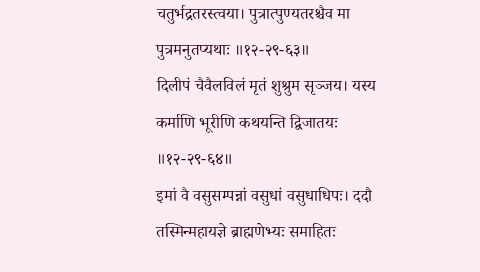चतुर्भद्रतरस्त्वया। पुत्रात्पुण्यतरश्चैव मा पुत्रमनुतप्यथाः ॥१२-२९-६३॥
दिलीपं चैवैलविलं मृतं शुश्रुम सृञ्जय। यस्य कर्माणि भूरीणि कथयन्ति द्विजातयः ॥१२-२९-६४॥
इमां वै वसुसम्पन्नां वसुधां वसुधाधिपः। ददौ तस्मिन्महायज्ञे ब्राह्मणेभ्यः समाहितः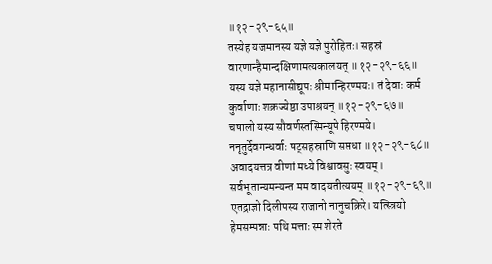॥१२-२९-६५॥
तस्येह यजमानस्य यज्ञे यज्ञे पुरोहितः। सहस्रं वारणान्हैमान्दक्षिणामत्यकालयत् ॥१२-२९-६६॥
यस्य यज्ञे महानासीद्यूपः श्रीमान्हिरण्मयः। तं देवाः कर्म कुर्वाणाः शक्रज्येष्ठा उपाश्रयन् ॥१२-२९-६७॥
चषालो यस्य सौवर्णस्तस्मिन्यूपे हिरण्मये। ननृतुर्देवगन्धर्वाः षट्सहस्राणि सप्तधा ॥१२-२९-६८॥
अवादयत्तत्र वीणां मध्ये विश्वावसुः स्वयम्। सर्वभूतान्यमन्यन्त मम वादयतीत्ययम् ॥१२-२९-६९॥
एतद्राज्ञो दिलीपस्य राजानो नानुचक्रिरे। यत्स्त्रियो हेमसम्पन्नाः पथि मत्ताः स्म शेरते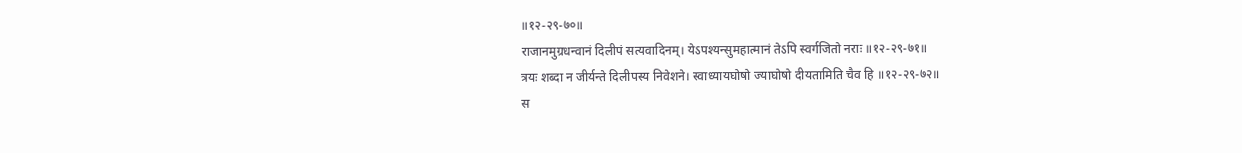॥१२-२९-७०॥
राजानमुग्रधन्वानं दिलीपं सत्यवादिनम्। येऽपश्यन्सुमहात्मानं तेऽपि स्वर्गजितो नराः ॥१२-२९-७१॥
त्रयः शब्दा न जीर्यन्ते दिलीपस्य निवेशने। स्वाध्यायघोषो ज्याघोषो दीयतामिति चैव हि ॥१२-२९-७२॥
स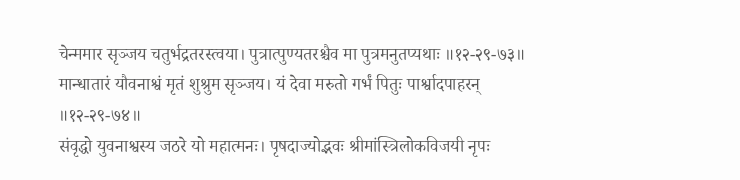चेन्ममार सृञ्जय चतुर्भद्रतरस्त्वया। पुत्रात्पुण्यतरश्चैव मा पुत्रमनुतप्यथाः ॥१२-२९-७३॥
मान्धातारं यौवनाश्वं मृतं शुश्रुम सृञ्जय। यं देवा मरुतो गर्भं पितुः पार्श्वादपाहरन् ॥१२-२९-७४॥
संवृद्धो युवनाश्वस्य जठरे यो महात्मनः। पृषदाज्योद्भवः श्रीमांस्त्रिलोकविजयी नृपः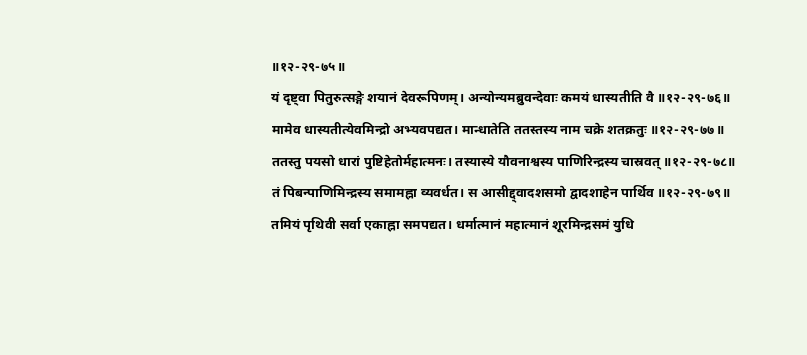॥१२-२९-७५॥
यं दृष्ट्वा पितुरुत्सङ्गे शयानं देवरूपिणम्। अन्योन्यमब्रुवन्देवाः कमयं धास्यतीति वै ॥१२-२९-७६॥
मामेव धास्यतीत्येवमिन्द्रो अभ्यवपद्यत। मान्धातेति ततस्तस्य नाम चक्रे शतक्रतुः ॥१२-२९-७७॥
ततस्तु पयसो धारां पुष्टिहेतोर्महात्मनः। तस्यास्ये यौवनाश्वस्य पाणिरिन्द्रस्य चास्रवत् ॥१२-२९-७८॥
तं पिबन्पाणिमिन्द्रस्य समामह्ना व्यवर्धत। स आसीद्द्वादशसमो द्वादशाहेन पार्थिव ॥१२-२९-७९॥
तमियं पृथिवी सर्वा एकाह्ना समपद्यत। धर्मात्मानं महात्मानं शूरमिन्द्रसमं युधि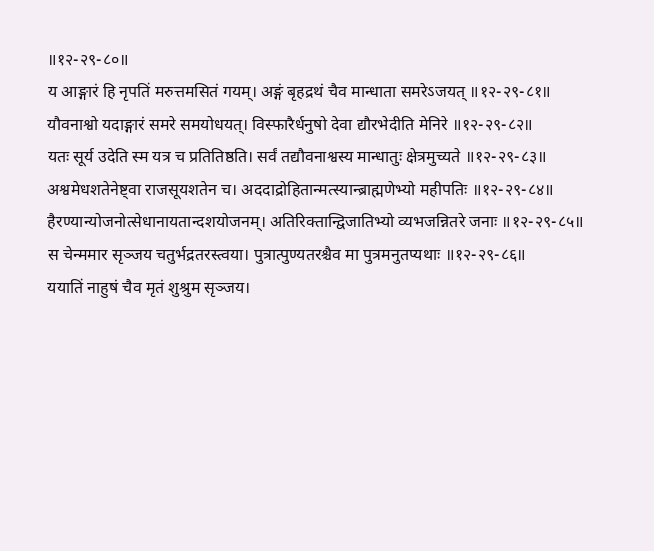॥१२-२९-८०॥
य आङ्गारं हि नृपतिं मरुत्तमसितं गयम्। अङ्गं बृहद्रथं चैव मान्धाता समरेऽजयत् ॥१२-२९-८१॥
यौवनाश्वो यदाङ्गारं समरे समयोधयत्। विस्फारैर्धनुषो देवा द्यौरभेदीति मेनिरे ॥१२-२९-८२॥
यतः सूर्य उदेति स्म यत्र च प्रतितिष्ठति। सर्वं तद्यौवनाश्वस्य मान्धातुः क्षेत्रमुच्यते ॥१२-२९-८३॥
अश्वमेधशतेनेष्ट्वा राजसूयशतेन च। अददाद्रोहितान्मत्स्यान्ब्राह्मणेभ्यो महीपतिः ॥१२-२९-८४॥
हैरण्यान्योजनोत्सेधानायतान्दशयोजनम्। अतिरिक्तान्द्विजातिभ्यो व्यभजन्नितरे जनाः ॥१२-२९-८५॥
स चेन्ममार सृञ्जय चतुर्भद्रतरस्त्वया। पुत्रात्पुण्यतरश्चैव मा पुत्रमनुतप्यथाः ॥१२-२९-८६॥
ययातिं नाहुषं चैव मृतं शुश्रुम सृञ्जय।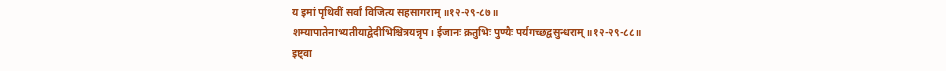य इमां पृथिवीं सर्वां विजित्य सहसागराम् ॥१२-२९-८७॥
शम्यापातेनाभ्यतीयाद्वेदीभिश्चित्रयन्नृप। ईजानः क्रतुभिः पुण्यैः पर्यगच्छद्वसुन्धराम् ॥१२-२९-८८॥
इष्ट्वा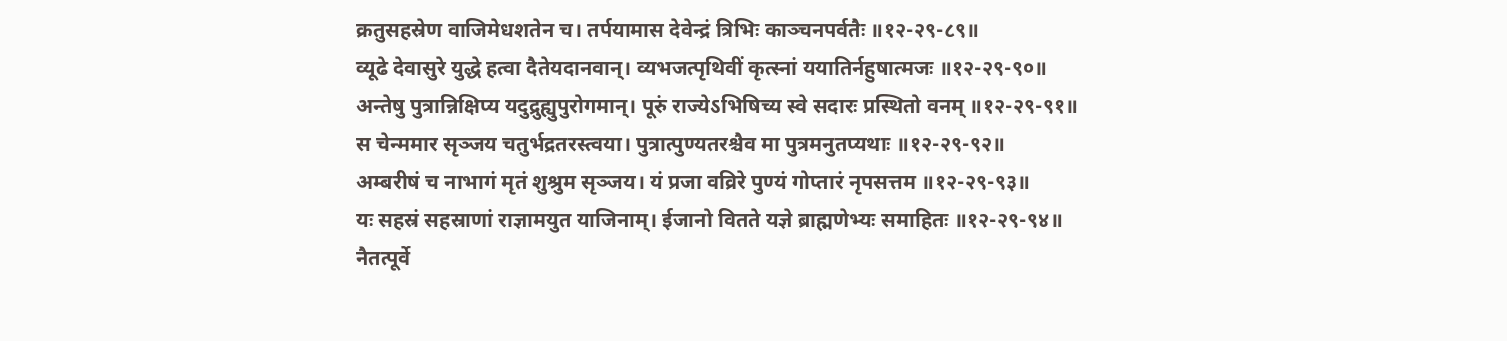क्रतुसहस्रेण वाजिमेधशतेन च। तर्पयामास देवेन्द्रं त्रिभिः काञ्चनपर्वतैः ॥१२-२९-८९॥
व्यूढे देवासुरे युद्धे हत्वा दैतेयदानवान्। व्यभजत्पृथिवीं कृत्स्नां ययातिर्नहुषात्मजः ॥१२-२९-९०॥
अन्तेषु पुत्रान्निक्षिप्य यदुद्रुह्युपुरोगमान्। पूरुं राज्येऽभिषिच्य स्वे सदारः प्रस्थितो वनम् ॥१२-२९-९१॥
स चेन्ममार सृञ्जय चतुर्भद्रतरस्त्वया। पुत्रात्पुण्यतरश्चैव मा पुत्रमनुतप्यथाः ॥१२-२९-९२॥
अम्बरीषं च नाभागं मृतं शुश्रुम सृञ्जय। यं प्रजा वव्रिरे पुण्यं गोप्तारं नृपसत्तम ॥१२-२९-९३॥
यः सहस्रं सहस्राणां राज्ञामयुत याजिनाम्। ईजानो वितते यज्ञे ब्राह्मणेभ्यः समाहितः ॥१२-२९-९४॥
नैतत्पूर्वे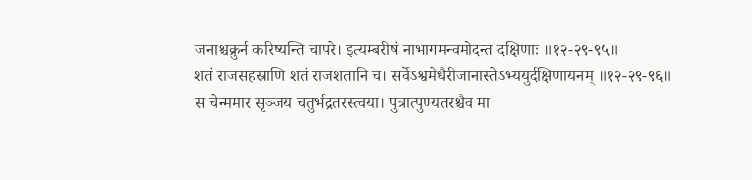जनाश्चक्रुर्न करिष्यन्ति चापरे। इत्यम्बरीषं नाभागमन्वमोदन्त दक्षिणाः ॥१२-२९-९५॥
शतं राजसहस्राणि शतं राजशतानि च। सर्वेऽश्वमेधैरीजानास्तेऽभ्ययुर्दक्षिणायनम् ॥१२-२९-९६॥
स चेन्ममार सृञ्जय चतुर्भद्रतरस्त्वया। पुत्रात्पुण्यतरश्चैव मा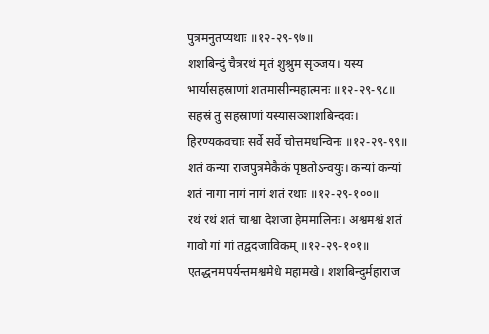पुत्रमनुतप्यथाः ॥१२-२९-९७॥
शशबिन्दुं चैत्ररथं मृतं शुश्रुम सृञ्जय। यस्य भार्यासहस्राणां शतमासीन्महात्मनः ॥१२-२९-९८॥
सहस्रं तु सहस्राणां यस्यासञ्शाशबिन्दवः। हिरण्यकवचाः सर्वे सर्वे चोत्तमधन्विनः ॥१२-२९-९९॥
शतं कन्या राजपुत्रमेकैकं पृष्ठतोऽन्वयुः। कन्यां कन्यां शतं नागा नागं नागं शतं रथाः ॥१२-२९-१००॥
रथं रथं शतं चाश्वा देशजा हेममालिनः। अश्वमश्वं शतं गावो गां गां तद्वदजाविकम् ॥१२-२९-१०१॥
एतद्धनमपर्यन्तमश्वमेधे महामखे। शशबिन्दुर्महाराज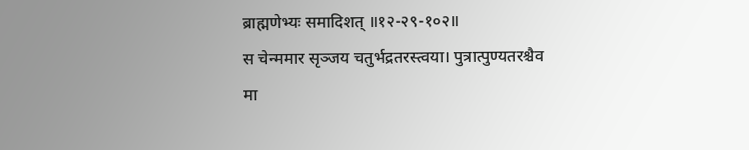ब्राह्मणेभ्यः समादिशत् ॥१२-२९-१०२॥
स चेन्ममार सृञ्जय चतुर्भद्रतरस्त्वया। पुत्रात्पुण्यतरश्चैव मा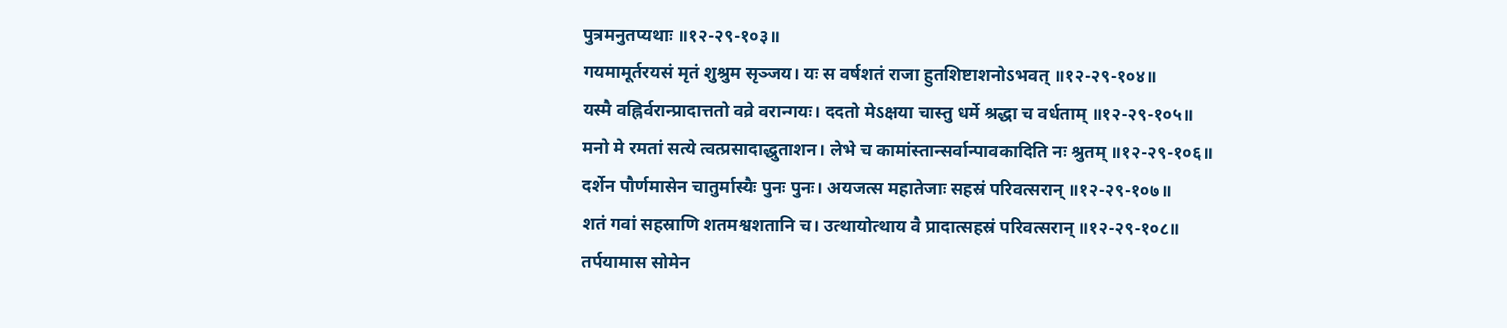पुत्रमनुतप्यथाः ॥१२-२९-१०३॥
गयमामूर्तरयसं मृतं शुश्रुम सृञ्जय। यः स वर्षशतं राजा हुतशिष्टाशनोऽभवत् ॥१२-२९-१०४॥
यस्मै वह्निर्वरान्प्रादात्ततो वव्रे वरान्गयः। ददतो मेऽक्षया चास्तु धर्मे श्रद्धा च वर्धताम् ॥१२-२९-१०५॥
मनो मे रमतां सत्ये त्वत्प्रसादाद्धुताशन। लेभे च कामांस्तान्सर्वान्पावकादिति नः श्रुतम् ॥१२-२९-१०६॥
दर्शेन पौर्णमासेन चातुर्मास्यैः पुनः पुनः। अयजत्स महातेजाः सहस्रं परिवत्सरान् ॥१२-२९-१०७॥
शतं गवां सहस्राणि शतमश्वशतानि च। उत्थायोत्थाय वै प्रादात्सहस्रं परिवत्सरान् ॥१२-२९-१०८॥
तर्पयामास सोमेन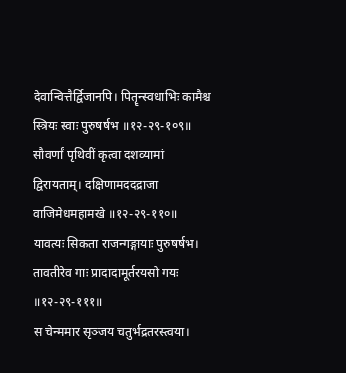देवान्वित्तैर्द्विजानपि। पितॄन्स्वधाभिः कामैश्च स्त्रियः स्वाः पुरुषर्षभ ॥१२-२९-१०९॥
सौवर्णां पृथिवीं कृत्वा दशव्यामां द्विरायताम्। दक्षिणामददद्राजा वाजिमेधमहामखे ॥१२-२९-११०॥
यावत्यः सिकता राजन्गङ्गायाः पुरुषर्षभ। तावतीरेव गाः प्रादादामूर्तरयसो गयः ॥१२-२९-१११॥
स चेन्ममार सृञ्जय चतुर्भद्रतरस्त्वया।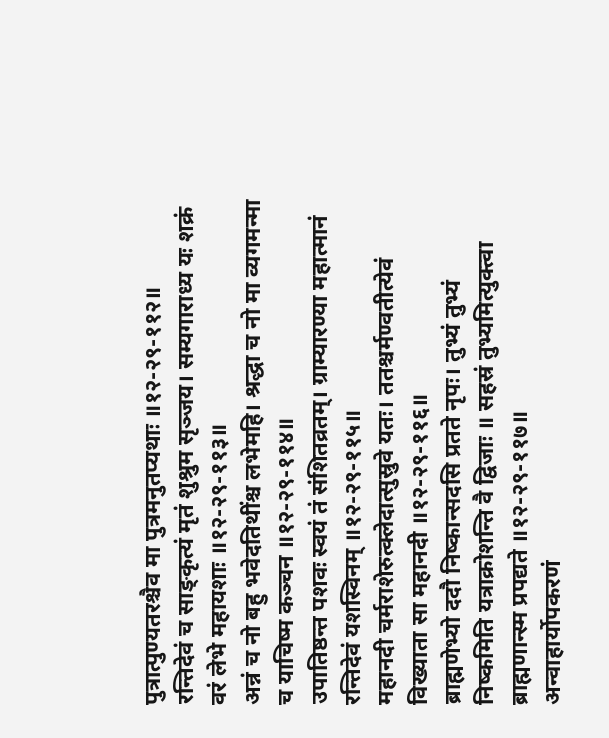पुत्रात्पुण्यतरश्चैव मा पुत्रमनुतप्यथाः ॥१२-२९-११२॥
रन्तिदेवं च साङ्कृत्यं मृतं शुश्रुम सृञ्जय। सम्यगाराध्य यः शक्रं वरं लेभे महायशाः ॥१२-२९-११३॥
अन्नं च नो बहु भवेदतिथींश्च लभेमहि। श्रद्धा च नो मा व्यगमन्मा च याचिष्म कञ्चन ॥१२-२९-११४॥
उपातिष्ठन्त पशवः स्वयं तं संशितव्रतम्। ग्राम्यारण्या महात्मानं रन्तिदेवं यशस्विनम् ॥१२-२९-११५॥
महानदी चर्मराशेरुत्क्लेदात्सुस्रुवे यतः। ततश्चर्मण्वतीत्येवं विख्याता सा महानदी ॥१२-२९-११६॥
ब्राह्मणेभ्यो ददौ निष्कान्सदसि प्रतते नृपः। तुभ्यं तुभ्यं निष्कमिति यत्राक्रोशन्ति वै द्विजाः ॥ सहस्रं तुभ्यमित्युक्त्वा ब्राह्मणान्स्म प्रपद्यते ॥१२-२९-११७॥
अन्वाहार्योपकरणं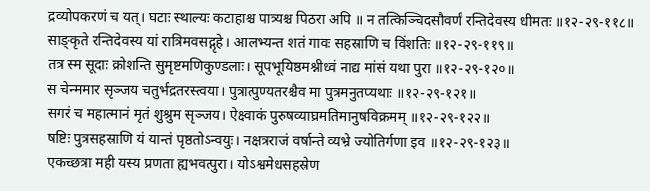द्रव्योपकरणं च यत्। घटाः स्थाल्यः कटाहाश्च पात्र्यश्च पिठरा अपि ॥ न तत्किञ्चिदसौवर्णं रन्तिदेवस्य धीमतः ॥१२-२९-११८॥
साङ्कृते रन्तिदेवस्य यां रात्रिमवसद्गृहे। आलभ्यन्त शतं गावः सहस्राणि च विंशतिः ॥१२-२९-११९॥
तत्र स्म सूदाः क्रोशन्ति सुमृष्टमणिकुण्डलाः। सूपभूयिष्ठमश्नीध्वं नाद्य मांसं यथा पुरा ॥१२-२९-१२०॥
स चेन्ममार सृञ्जय चतुर्भद्रतरस्त्वया। पुत्रात्पुण्यतरश्चैव मा पुत्रमनुतप्यथाः ॥१२-२९-१२१॥
सगरं च महात्मानं मृतं शुश्रुम सृञ्जय। ऐक्ष्वाकं पुरुषव्याघ्रमतिमानुषविक्रमम् ॥१२-२९-१२२॥
षष्टिः पुत्रसहस्राणि यं यान्तं पृष्ठतोऽन्वयुः। नक्षत्रराजं वर्षान्ते व्यभ्रे ज्योतिर्गणा इव ॥१२-२९-१२३॥
एकच्छत्रा मही यस्य प्रणता ह्यभवत्पुरा। योऽश्वमेधसहस्रेण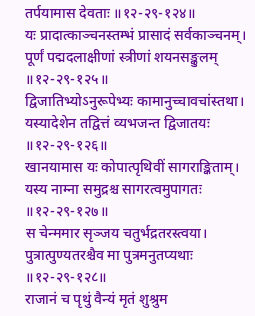तर्पयामास देवताः ॥१२-२९-१२४॥
यः प्रादात्काञ्चनस्तम्भं प्रासादं सर्वकाञ्चनम्। पूर्णं पद्मदलाक्षीणां स्त्रीणां शयनसङ्कुलम् ॥१२-२९-१२५॥
द्विजातिभ्योऽनुरूपेभ्यः कामानुच्चावचांस्तथा। यस्यादेशेन तद्वित्तं व्यभजन्त द्विजातयः ॥१२-२९-१२६॥
खानयामास यः कोपात्पृथिवीं सागराङ्किताम्। यस्य नाम्ना समुद्रश्च सागरत्वमुपागतः ॥१२-२९-१२७॥
स चेन्ममार सृञ्जय चतुर्भद्रतरस्त्वया। पुत्रात्पुण्यतरश्चैव मा पुत्रमनुतप्यथाः ॥१२-२९-१२८॥
राजानं च पृथुं वैन्यं मृतं शुश्रुम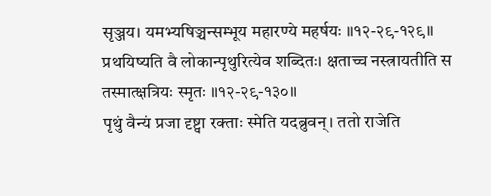सृञ्जय। यमभ्यषिञ्चन्सम्भूय महारण्ये महर्षयः ॥१२-२९-१२९॥
प्रथयिष्यति वै लोकान्पृथुरित्येव शब्दितः। क्षताच्च नस्त्रायतीति स तस्मात्क्षत्रियः स्मृतः ॥१२-२९-१३०॥
पृथुं वैन्यं प्रजा दृष्ट्वा रक्ताः स्मेति यदब्रुवन्। ततो राजेति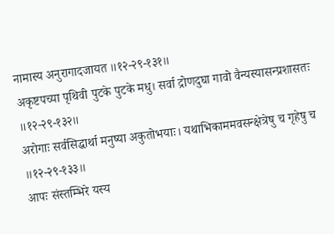नामास्य अनुरागादजायत ॥१२-२९-१३१॥
अकृष्टपच्या पृथिवी पुटके पुटके मधु। सर्वा द्रोणदुघा गावो वैन्यस्यासन्प्रशासतः ॥१२-२९-१३२॥
अरोगाः सर्वसिद्धार्था मनुष्या अकुतोभयाः। यथाभिकाममवसन्क्षेत्रेषु च गृहेषु च ॥१२-२९-१३३॥
आपः संस्तम्भिरे यस्य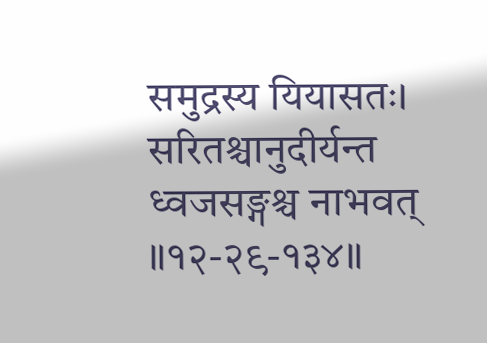समुद्रस्य यियासतः। सरितश्चानुदीर्यन्त ध्वजसङ्गश्च नाभवत् ॥१२-२९-१३४॥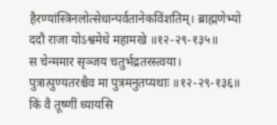हैरण्यांस्त्रिनलोत्सेधान्पर्वतानेकविंशतिम्। ब्राह्मणेभ्यो ददौ राजा योऽश्वमेधे महामखे ॥१२-२९-१३५॥
स चेन्ममार सृञ्जय चतुर्भद्रतरस्त्वया। पुत्रात्पुण्यतरश्चैव मा पुत्रमनुतप्यथाः ॥१२-२९-१३६॥
किं वै तूष्णीं ध्यायसि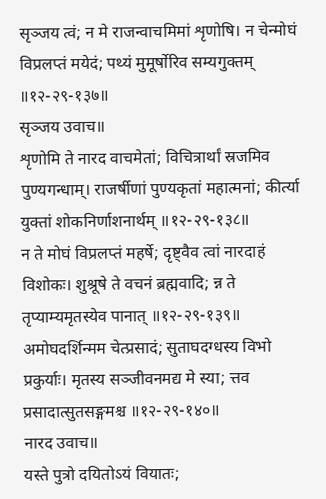सृञ्जय त्वं; न मे राजन्वाचमिमां शृणोषि। न चेन्मोघं विप्रलप्तं मयेदं; पथ्यं मुमूर्षोरिव सम्यगुक्तम् ॥१२-२९-१३७॥
सृञ्जय उवाच॥
शृणोमि ते नारद वाचमेतां; विचित्रार्थां स्रजमिव पुण्यगन्धाम्। राजर्षीणां पुण्यकृतां महात्मनां; कीर्त्या युक्तां शोकनिर्णाशनार्थम् ॥१२-२९-१३८॥
न ते मोघं विप्रलप्तं महर्षे; दृष्ट्वैव त्वां नारदाहं विशोकः। शुश्रूषे ते वचनं ब्रह्मवादि; न्न ते तृप्याम्यमृतस्येव पानात् ॥१२-२९-१३९॥
अमोघदर्शिन्मम चेत्प्रसादं; सुताघदग्धस्य विभो प्रकुर्याः। मृतस्य सञ्जीवनमद्य मे स्या; त्तव प्रसादात्सुतसङ्गमश्च ॥१२-२९-१४०॥
नारद उवाच॥
यस्ते पुत्रो दयितोऽयं वियातः;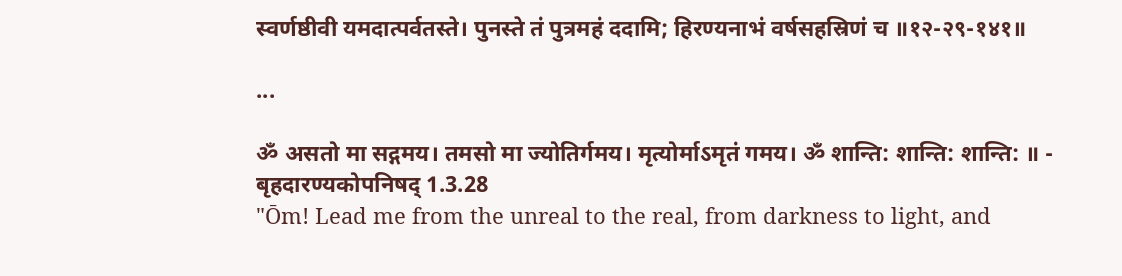स्वर्णष्ठीवी यमदात्पर्वतस्ते। पुनस्ते तं पुत्रमहं ददामि; हिरण्यनाभं वर्षसहस्रिणं च ॥१२-२९-१४१॥

...

ॐ असतो मा सद्गमय। तमसो मा ज्योतिर्गमय। मृत्योर्माऽमृतं गमय। ॐ शान्ति: शान्ति: शान्ति: ॥ - बृहदारण्यकोपनिषद् 1.3.28
"Ōm! Lead me from the unreal to the real, from darkness to light, and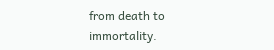from death to immortality.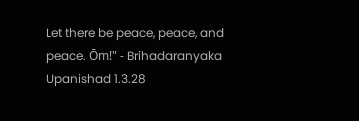Let there be peace, peace, and peace. Ōm!" - Brihadaranyaka Upanishad 1.3.28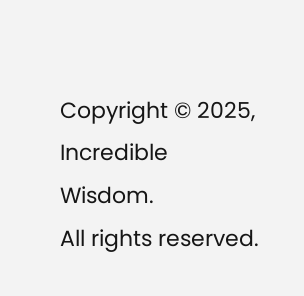Copyright © 2025, Incredible Wisdom.
All rights reserved.